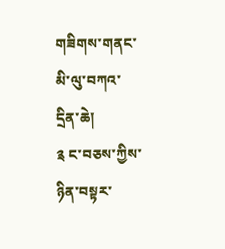གཟིགས་གནང་མི་ལུ་བཀའ་དྲིན་ཆེ།
༉ ང་བཅས་ཀྱིས་ ཉིན་བསྟར་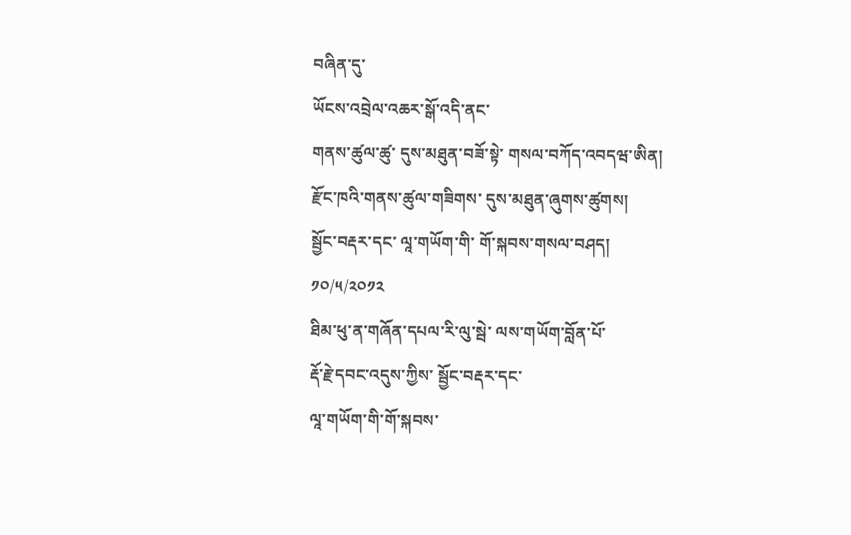བཞིན་དུ་
ཡོངས་འབྲེལ་འཆར་སྒོ་འདི་ནང་
གནས་ཚུལ་ཚུ་ དུས་མཐུན་བཟོ་སྟེ་ གསལ་བཀོད་འབདཝ་ཨིན།
རྫོང་ཁའི་གནས་ཚུལ་གཟིགས་ དུས་མཐུན་ཞུགས་ཚུགས།
སྦྱོང་བརྡར་དང་ ལཱ་གཡོག་གི་ གོ་སྐབས་གསལ་བཤད།
༡༠/༥/༢༠༡༢
ཐིམ་ཕུ་ན་གཞོན་དཔལ་རི་ལུ་སྦེ་ ལས་གཡོག་བློན་པོ་
རྡོ་རྗེ་དབང་འདུས་ཀྱིས་ སྦྱོང་བརྡར་དང་
ལཱ་གཡོག་གི་གོ་སྐབས་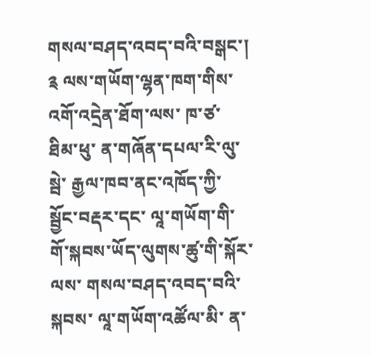གསལ་བཤད་འབད་བའི་བསྒང་།
༉ ལས་གཡོག་ལྷན་ཁག་གིས་ འགོ་འདྲེན་ཐོག་ལས་ ཁ་ཙ་ ཐིམ་ཕུ་ ན་གཞོན་དཔལ་རི་ལུ་སྦེ་ རྒྱལ་ཁབ་ནང་འཁོད་ཀྱི་ སྦྱོང་བརྡར་དང་ ལཱ་གཡོག་གི་ གོ་སྐབས་ཡོད་ལུགས་ཚུ་གི་སྐོར་ལས་ གསལ་བཤད་འབད་བའི་སྐབས་ ལཱ་གཡོག་འཚོལ་མི་ ན་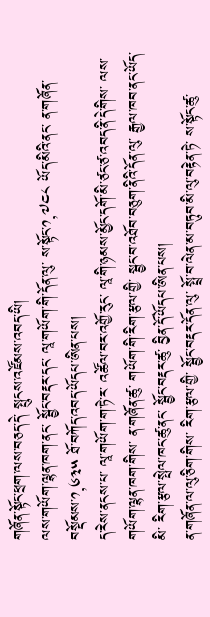གཞོན་སྟོང་ཕྲག་ལས་བཅད་དེ་ སྤུངས་འཛོམས་འབད་ཡི།
ལས་གཡོག་ལྷན་ཁག་ནང་ སྦྱོང་བརྡར་དང་ ལཱ་གཡོག་གི་དོན་ལུ་ ས་སྟོང་༡,༧༤༨ ཡོད་མིའི་ནང་ ན་གཞོན་བསྡོམས་༡,༦༣༥ ཐོ་བཀོད་འབད་ཡོདཔ་ཨིན་པས།
ད་རེས་ནངས་པ་ ལཱ་གཡོག་ག་ཏེ་ར་ འཚོལ་བར་འགྱོ་རུང་ ལཱ་གི་ཉམས་མྱོང་དགོ་མི་ཙང་ཙ་འབད་ནི་དེ་གིས་ ལས་གཡོག་ལྷན་ཁག་གིས་ ན་གཞོན་ཚུ་ གཡོག་གི་རིག་རྩལ་གྱི་ སྦྱང་བ་འཐོབ་བཅུག་ནིའི་དོན་ལུ་ རྒྱལ་ཁབ་ནང་ཡོད་མི་ རིག་རྩལ་སྤེལ་ཁང་ཚུ་ནང་ སྦྱོང་བརྡར་ཚུ་ བྱིན་དོ་ཡོདཔ་ཨིན་པས།
ན་གཞོན་ལ་ལུ་ཅིག་གིས་ རིག་རྩལ་གྱི་ སྦྱོང་བརྡར་དོན་ལུ་ སྤྲོ་བ་ལེན་མ་བཏུབ་མི་ལུ་བརྟེན་ཏེ་ ས་སྟོང་ཚུ་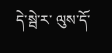དེ་སྦེ་ར་ ལུས་དོ་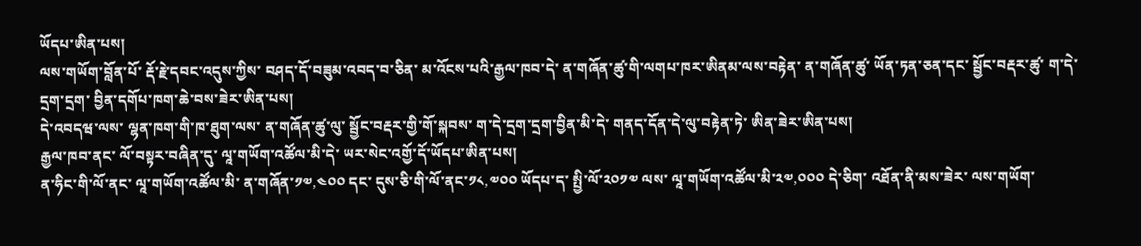ཡོདཔ་ཨིན་པས།
ལས་གཡོག་བློན་པོ་ རྡོ་རྗེ་དབང་འདུས་ཀྱིས་ བཤད་དོ་བཟུམ་འབད་བ་ཅིན་ མ་འོངས་པའི་རྒྱལ་ཁབ་དེ་ ན་གཞོན་ཚུ་གི་ལགཔ་ཁར་ཨིནམ་ལས་བརྟེན་ ན་གཞོན་ཚུ་ ཡོན་ཏན་ཅན་དང་ སྦྱོང་བརྡར་ཚུ་ ག་དེ་དྲག་དྲག་ བྱིན་དགོཔ་ཁག་ཆེ་བས་ཟེར་ཨིན་པས།
དེ་འབདཝ་ལས་ ལྷན་ཁག་གི་ཁ་ཐུག་ལས་ ན་གཞོན་ཚུ་ལུ་ སྦྱོང་བརྡར་གྱི་གོ་སྐབས་ ག་དེ་དྲག་དྲག་བྱིན་མི་དེ་ གནད་དོན་དེ་ལུ་བརྟེན་ཏེ་ ཨིན་ཟེར་ཨིན་པས།
རྒྱལ་ཁབ་ནང་ ལོ་བསྟར་བཞིན་དུ་ ལཱ་གཡོག་འཚོལ་མི་དེ་ ཡར་སེང་འགྱོ་དོ་ཡོདཔ་ཨིན་པས།
ན་ཧིང་གི་ལོ་ནང་ ལཱ་གཡོག་འཚོལ་མི་ ན་གཞོན་༡༧,༤༠༠ དང་ དུས་ཅི་གི་ལོ་ནང་༡༨,༧༠༠ ཡོདཔ་ད་ སྤྱི་ལོ་༢༠༡༧ ལས་ ལཱ་གཡོག་འཚོལ་མི་༢༧,༠༠༠ དེ་ཅིག་ འཐོན་ནི་མས་ཟེར་ ལས་གཡོག་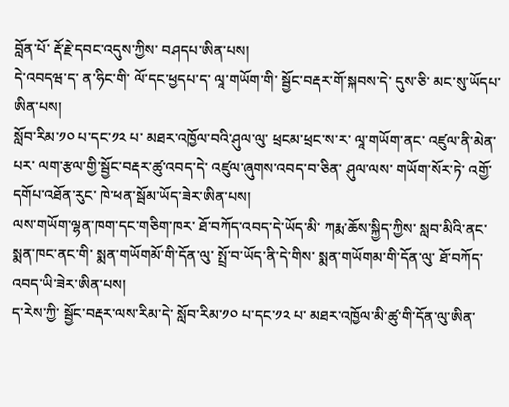བློན་པོ་ རྡོ་རྗེ་དབང་འདུས་ཀྱིས་ བཤདཔ་ཨིན་པས།
དེ་འབདཝ་ད་ ན་ཧིང་གི་ ལོ་དང་ཕྱདཔ་ད་ ལཱ་གཡོག་གི་ སྦྱོང་བརྡར་གོ་སྐབས་དེ་ དུས་ཅི་ མང་སུ་ཡོདཔ་ཨིན་པས།
སློབ་རིམ་༡༠ པ་དང་༡༢ པ་ མཐར་འཁྱོལ་བའི་ཤུལ་ལུ་ ཕྲངམ་ཕྲང་ས་ར་ ལཱ་གཡོག་ནང་ འཛུལ་ནི་མེན་པར་ ལག་རྩལ་གྱི་སྦྱོང་བརྡར་ཚུ་འབད་དེ་ འཛུལ་ཞུགས་འབད་བ་ཅིན་ ཤུལ་ལས་ གཡོག་སོར་ཏེ་ འགྱོ་དགོཔ་འཐོན་རུང་ ཁེ་ཕན་སྦོམ་ཡོད་ཟེར་ཨིན་པས།
ལས་གཡོག་ལྷན་ཁག་དང་གཅིག་ཁར་ ཐོ་བཀོད་འབད་དེ་ཡོད་མི་ ཀརྨ་ཆོས་སྐྱིད་ཀྱིས་ སླབ་མིའི་ནང་ སྨན་ཁང་ནང་གི་ སྨན་གཡོགམོ་གི་དོན་ལུ་ སྤྲོ་བ་ཡོད་ནི་དེ་གིས་ སྨན་གཡོགམ་གི་དོན་ལུ་ ཐོ་བཀོད་འབད་ཡི་ཟེར་ཨིན་པས།
ད་རེས་ཀྱི་ སྦྱོང་བརྡར་ལས་རིམ་དེ་ སློབ་རིམ་༡༠ པ་དང་༡༢ པ་ མཐར་འཁྱོལ་མི་ཚུ་གི་དོན་ལུ་ཨིན་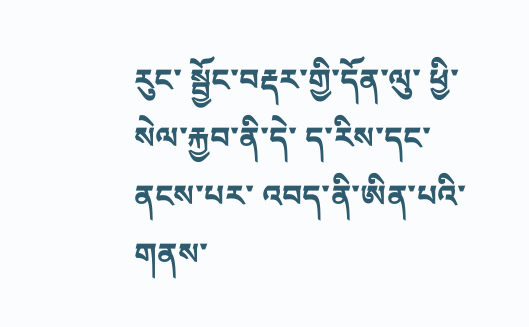རུང་ སྦྱོང་བརྡར་གྱི་དོན་ལུ་ ཕྱི་སེལ་རྐྱབ་ནི་དེ་ ད་རིས་དང་ནངས་པར་ འབད་ནི་ཨིན་པའི་གནས་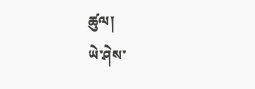ཚུལ།
ཡེ་ཤེས་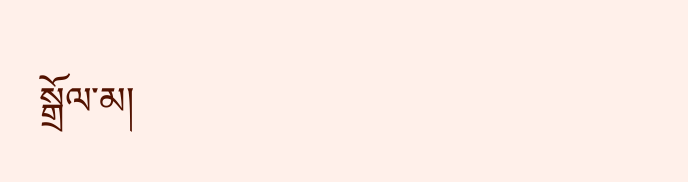སྒྲོལ་མ།